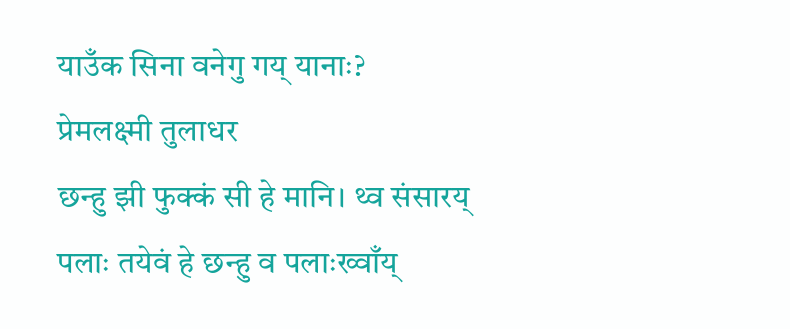याउँक सिना वनेगु गय् यानाः?
प्रेमलक्ष्मी तुलाधर
छन्हु झी फुक्कं सी हे मानि। थ्व संसारय् पलाः तयेवं हे छन्हु व पलाःख्वाँय्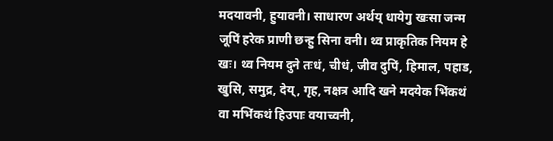मदयावनी, हुयावनी। साधारण अर्थय् धायेगु खःसा जन्म जूपिं हरेक प्राणी छन्हु सिना वनी। थ्व प्राकृतिक नियम हे खः। थ्व नियम दुने तःधं, चीधं, जीव दुपिं, हिमाल, पहाड, खुसि, समुद्र, देय्, गृह, नक्षत्र आदि खने मदयेक भिंकथं वा मभिंकथं हिउपाः वयाच्वनी,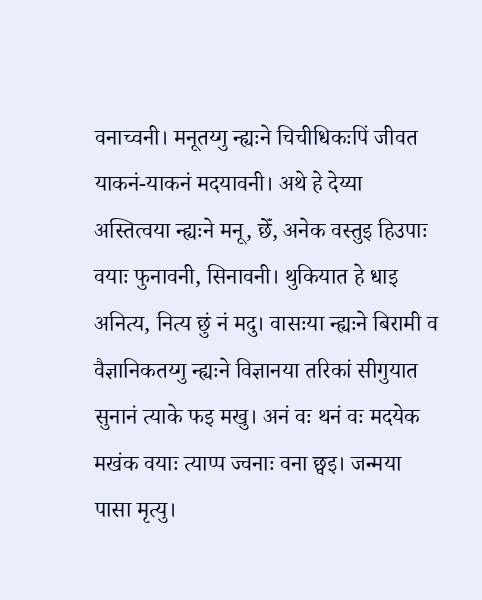वनाच्वनी। मनूतय्गु न्ह्यःने चिचीधिकःपिं जीवत याकनं-याकनं मदयावनी। अथे हे देय्या अस्तित्वया न्ह्यःने मनू, छेँ, अनेक वस्तुइ हिउपाः वयाः फुनावनी, सिनावनी। थुकियात हे धाइ अनित्य, नित्य छुं नं मदु। वासःया न्ह्यःने बिरामी व वैज्ञानिकतय्गु न्ह्यःने विज्ञानया तरिकां सीगुयात सुनानं त्याके फइ मखु। अनं वः थनं वः मदयेक मखंक वयाः त्याप्प ज्वनाः वना छ्वइ। जन्मया पासा मृत्यु।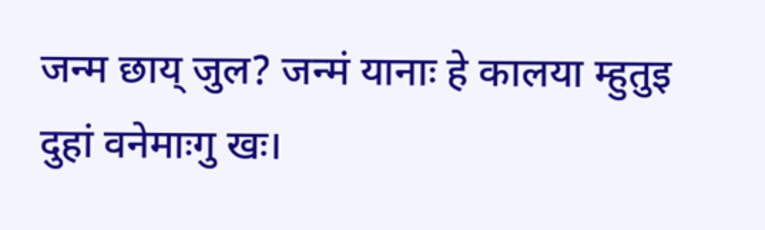जन्म छाय् जुल? जन्मं यानाः हे कालया म्हुतुइ दुहां वनेमाःगु खः।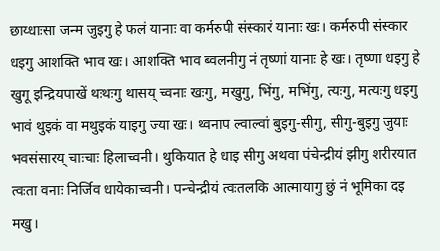छाय्धाःसा जन्म जुइगु हे फलं यानाः वा कर्मरुपी संस्कारं यानाः खः। कर्मरुपी संस्कार धइगु आशक्ति भाव खः। आशक्ति भाव ब्वलनीगु नं तृष्णां यानाः हे खः। तृष्णा धइगु हे खुगू इन्द्रियपाखें थःथःगु थासय् च्वनाः खःगु, मखुगु, भिंगु, मभिंगु, त्यःगु, मत्यःगु धइगु भावं थुइकं वा मथुइकं याइगु ज्या खः। थ्वनाप ल्वाल्वां बुइगु-सीगु, सीगु-बुइगु जुयाः भवसंसारय् चाःचाः हिलाच्वनी। थुकियात हे धाइ सीगु अथवा पंचेन्द्रीयं झीगु शरीरयात त्वःता वनाः निर्जिव धायेकाच्वनी। पन्चेन्द्रीयं त्वःतलकि आत्मायागु छुं नं भूमिका दइ मखु।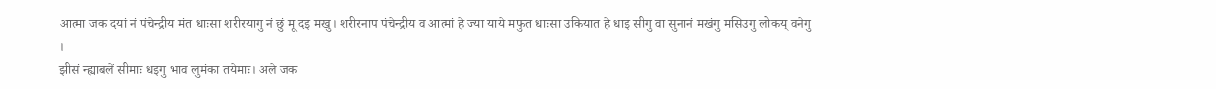आत्मा जक दयां नं पंचेन्द्रीय मंत धाःसा शरीरयागु नं छुं मू दइ मखु। शरीरनाप पंचेन्द्रीय व आत्मां हे ज्या याये मफुत धाःसा उकियात हे धाइ सीगु वा सुनानं मखंगु मसिउगु लोकय् वनेगु ।
झीसं न्ह्याबलें सीमाः धइगु भाव लुमंका तयेमाः। अले जक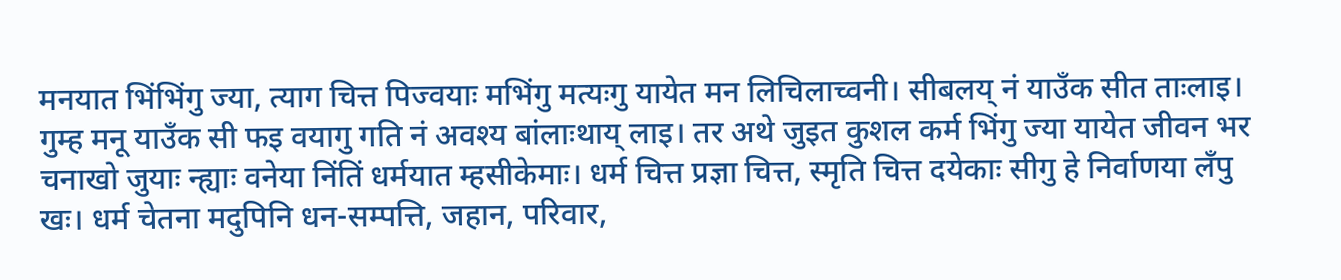मनयात भिंभिंगु ज्या, त्याग चित्त पिज्वयाः मभिंगु मत्यःगु यायेत मन लिचिलाच्वनी। सीबलय् नं याउँक सीत ताःलाइ। गुम्ह मनू याउँक सी फइ वयागु गति नं अवश्य बांलाःथाय् लाइ। तर अथे जुइत कुशल कर्म भिंगु ज्या यायेत जीवन भर चनाखो जुयाः न्ह्याः वनेया निंतिं धर्मयात म्हसीकेमाः। धर्म चित्त प्रज्ञा चित्त, स्मृति चित्त दयेकाः सीगु हे निर्वाणया लँपु खः। धर्म चेतना मदुपिनि धन-सम्पत्ति, जहान, परिवार,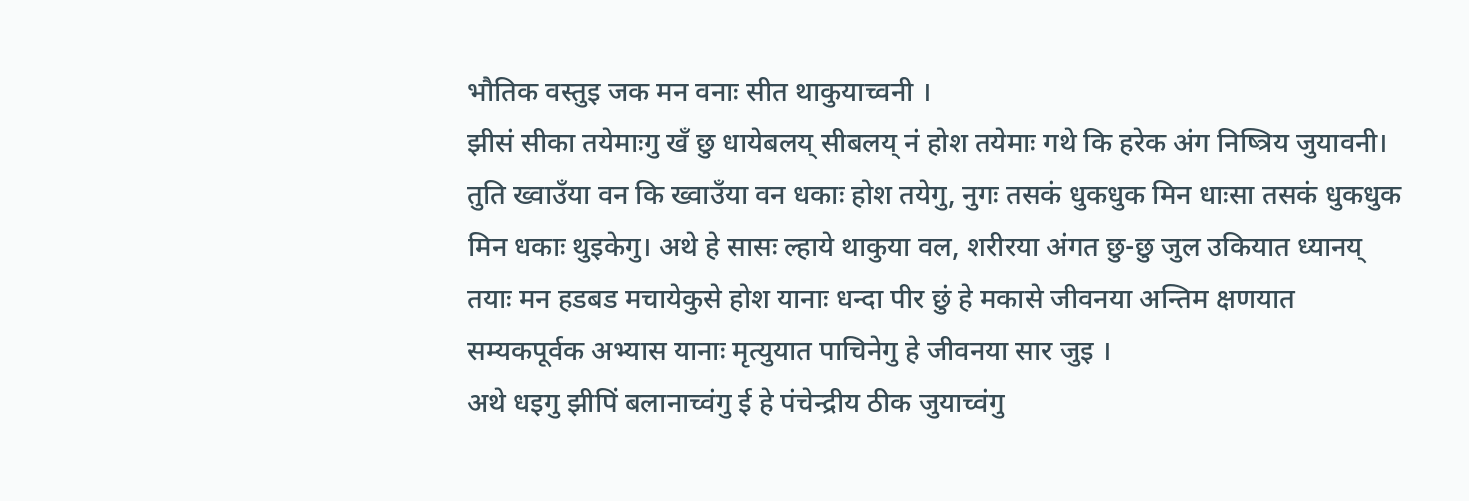भौतिक वस्तुइ जक मन वनाः सीत थाकुयाच्वनी ।
झीसं सीका तयेमाःगु खँ छु धायेबलय् सीबलय् नं होश तयेमाः गथे कि हरेक अंग निष्त्रिय जुयावनी। तुति ख्वाउँया वन कि ख्वाउँया वन धकाः होश तयेगु, नुगः तसकं धुकधुक मिन धाःसा तसकं धुकधुक मिन धकाः थुइकेगु। अथे हे सासः ल्हाये थाकुया वल, शरीरया अंगत छु-छु जुल उकियात ध्यानय् तयाः मन हडबड मचायेकुसे होश यानाः धन्दा पीर छुं हे मकासे जीवनया अन्तिम क्षणयात सम्यकपूर्वक अभ्यास यानाः मृत्युयात पाचिनेगु हे जीवनया सार जुइ ।
अथे धइगु झीपिं बलानाच्वंगु ई हे पंचेन्द्रीय ठीक जुयाच्वंगु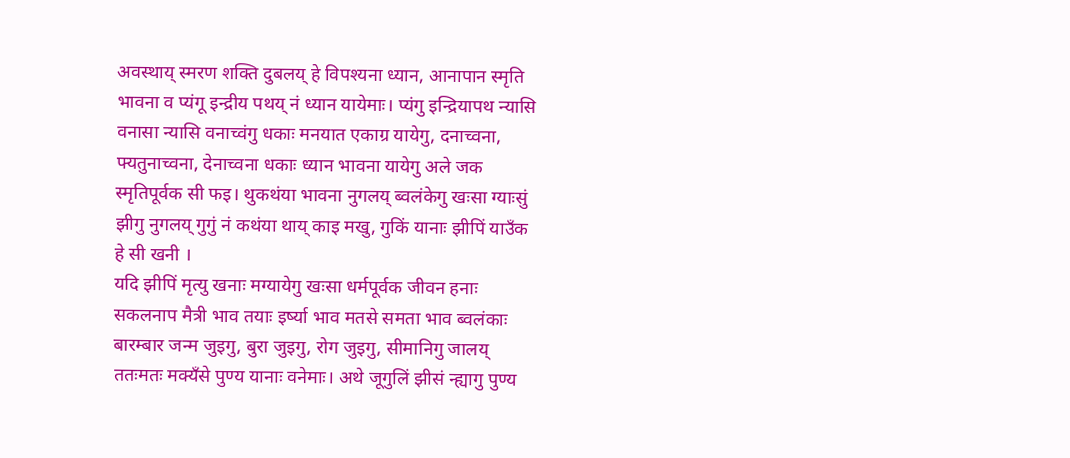अवस्थाय् स्मरण शक्ति दुबलय् हे विपश्यना ध्यान, आनापान स्मृति भावना व प्यंगू इन्द्रीय पथय् नं ध्यान यायेमाः। प्यंगु इन्द्रियापथ न्यासि वनासा न्यासि वनाच्वंगु धकाः मनयात एकाग्र यायेगु, दनाच्वना, फ्यतुनाच्वना, देनाच्वना धकाः ध्यान भावना यायेगु अले जक स्मृतिपूर्वक सी फइ। थुकथंया भावना नुगलय् ब्वलंकेगु खःसा ग्याःसुं झीगु नुगलय् गुगुं नं कथंया थाय् काइ मखु, गुकिं यानाः झीपिं याउँक हे सी खनी ।
यदि झीपिं मृत्यु खनाः मग्यायेगु खःसा धर्मपूर्वक जीवन हनाः सकलनाप मैत्री भाव तयाः इर्ष्या भाव मतसे समता भाव ब्वलंकाः बारम्बार जन्म जुइगु, बुरा जुइगु, रोग जुइगु, सीमानिगु जालय् ततःमतः मक्यँसे पुण्य यानाः वनेमाः। अथे जूगुलिं झीसं न्ह्यागु पुण्य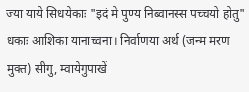ज्या याये सिधयेकाः "इदं मे पुण्य निब्वानस्स पच्चयो होतु" धकाः आशिका यानाच्वना। निर्वाणया अर्थ (जन्म मरण मुक्त) सीगु, म्वायेगुपाखें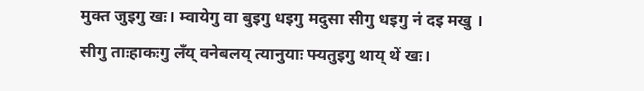मुक्त जुइगु खः। म्वायेगु वा बुइगु धइगु मदुसा सीगु धइगु नं दइ मखु ।
सीगु ताःहाकःगु लँय् वनेबलय् त्यानुयाः फ्यतुइगु थाय् थें खः।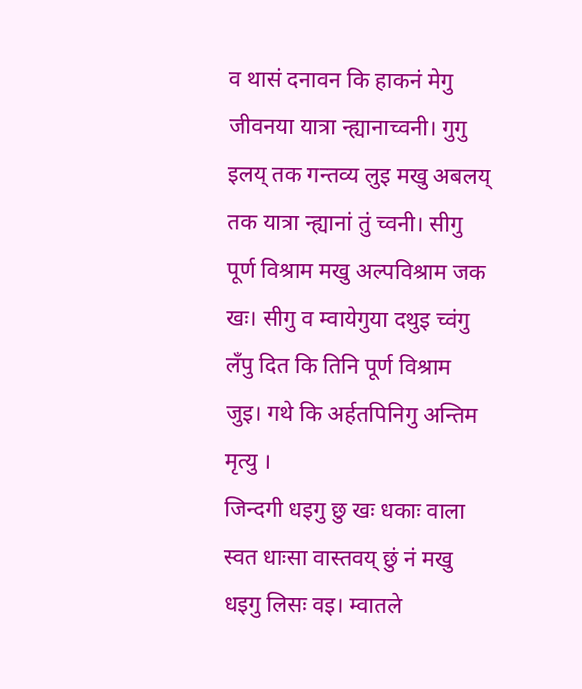व थासं दनावन कि हाकनं मेगु जीवनया यात्रा न्ह्यानाच्वनी। गुगु इलय् तक गन्तव्य लुइ मखु अबलय् तक यात्रा न्ह्यानां तुं च्वनी। सीगु पूर्ण विश्राम मखु अल्पविश्राम जक खः। सीगु व म्वायेगुया दथुइ च्वंगु लँपु दित कि तिनि पूर्ण विश्राम जुइ। गथे कि अर्हतपिनिगु अन्तिम मृत्यु ।
जिन्दगी धइगु छु खः धकाः वाला स्वत धाःसा वास्तवय् छुं नं मखु धइगु लिसः वइ। म्वातले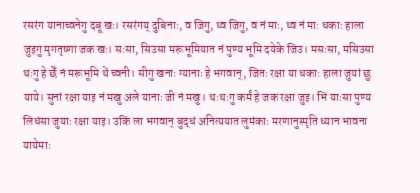रसरंग यानाच्वनेगु दबू खः। रसरंगय् दुबिनाः, व जिगु, थ्व जिगु, व नं माः, थ्व नं माः धकाः हाला जुइगु मृगतृष्णा जक खः। सःसा, सिउसा मरूभूमियात नं पुण्य भूमि दयेके जिउ। मसःसा, मसिउसा थःगु हे छेँ नं मरूभूमि थें च्वनी। सीगु खनाः ग्यानाः हे भगवान्, जितः रक्षा या धकाः हाला जुयां छु याये। सुनां रक्षा याइ नं मखु अले यानाः जी नं मखु। थःथःगु कर्मं हे जक रक्षा जुइ। भिं याःसा पुण्य लिधंसा जुयाः रक्षा याइ। उकिं ला भगवान् बुद्धं अनित्ययात लुमंकाः मरणानुस्मृति ध्यान भावना यायेमाः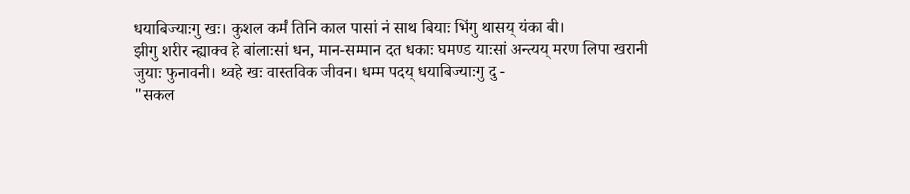धयाबिज्याःगु खः। कुशल कर्मं तिनि काल पासां नं साथ बियाः भिंगु थासय् यंका बी।
झीगु शरीर न्ह्याक्व हे बांलाःसां धन, मान-सम्मान दत धकाः घमण्ड याःसां अन्त्यय् मरण लिपा खरानी जुयाः फुनावनी। थ्वहे खः वास्तविक जीवन। धम्म पदय् धयाबिज्याःगु दु -
"सकल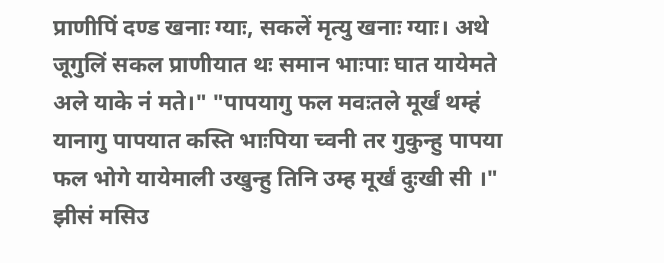प्राणीपिं दण्ड खनाः ग्याः, सकलें मृत्यु खनाः ग्याः। अथे जूगुलिं सकल प्राणीयात थः समान भाःपाः घात यायेमते अले याके नं मते।" "पापयागु फल मवःतले मूर्खं थम्हं यानागु पापयात कस्ति भाःपिया च्वनी तर गुकुन्हु पापया फल भोगे यायेमाली उखुन्हु तिनि उम्ह मूर्खं दुःखी सी ।"
झीसं मसिउ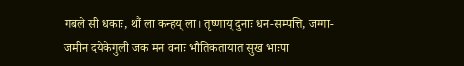गबले सी धकाः, थौं ला कन्हय् ला। तृष्णाय् दुनाः धन-सम्पत्ति, जग्गा-जमीन दयेकेगुली जक मन वनाः भौतिकतायात सुख भाःपा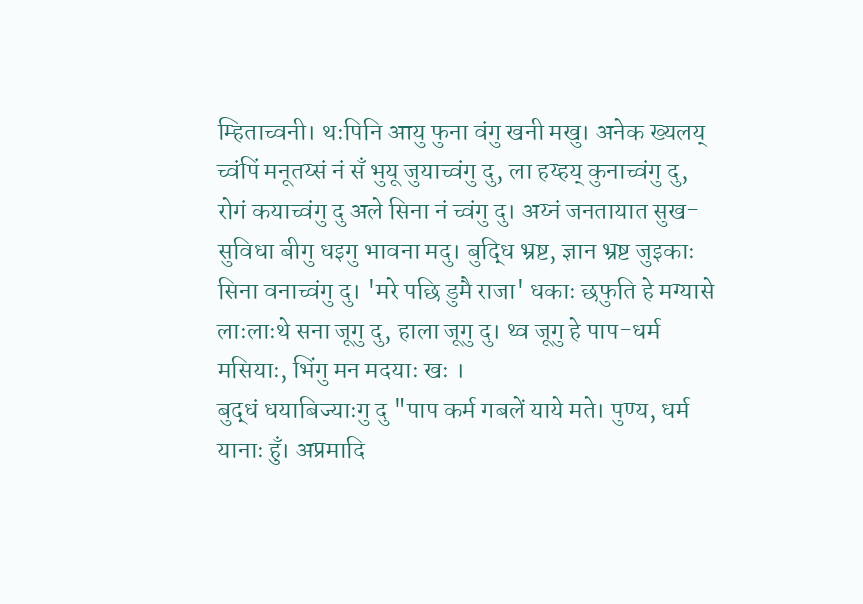म्हिताच्वनी। थःपिनि आयु फुना वंगु खनी मखु। अनेक ख्यलय् च्वंपिं मनूतय्सं नं सँ भुयू जुयाच्वंगु दु, ला हय्हय् कुनाच्वंगु दु, रोगं कयाच्वंगु दु अले सिना नं च्वंगु दु। अय्नं जनतायात सुख-सुविधा बीगु धइगु भावना मदु। बुद्धि भ्रष्ट, ज्ञान भ्रष्ट जुइकाः सिना वनाच्वंगु दु। 'मरे पछि डुमै राजा' धकाः छफुति हे मग्यासे लाःलाःथे सना जूगु दु, हाला जूगु दु। थ्व जूगु हे पाप-धर्म मसियाः, भिंगु मन मदयाः खः ।
बुद्धं धयाबिज्याःगु दु "पाप कर्म गबलें याये मते। पुण्य, धर्म यानाः हुँ। अप्रमादि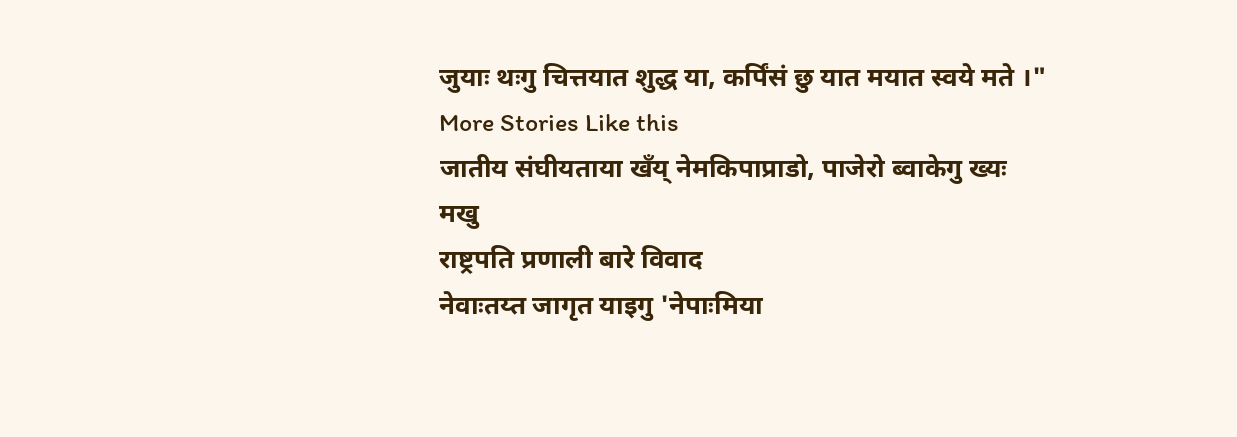जुयाः थःगु चित्तयात शुद्ध या, कर्पिंसं छु यात मयात स्वये मते ।"
More Stories Like this
जातीय संघीयताया खँय् नेमकिपाप्राडो, पाजेरो ब्वाकेगु ख्यः मखु
राष्ट्रपति प्रणाली बारे विवाद
नेवाःतय्त जागृत याइगु 'नेपाःमिया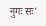नुगः सः'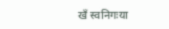खँ स्वनिगःया